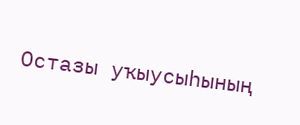Остазы уҡыусыһының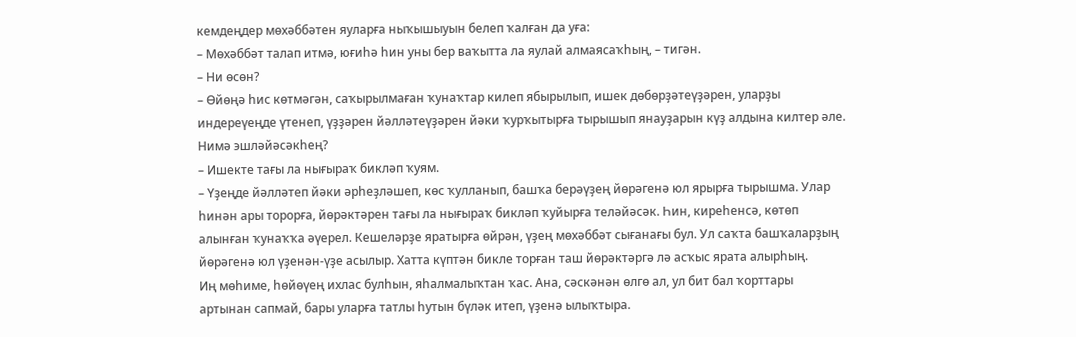кемдеңдер мөхәббәтен яуларға ныҡышыуын белеп ҡалған да уға:
– Мөхәббәт талап итмә, юғиһә һин уны бер ваҡытта ла яулай алмаясаҡһың, – тигән.
– Ни өсөн?
– Өйөңә һис көтмәгән, саҡырылмаған ҡунаҡтар килеп ябырылып, ишек дөбөрҙәтеүҙәрен, уларҙы индереүеңде үтенеп, үҙҙәрен йәлләтеүҙәрен йәки ҡурҡытырға тырышып янауҙарын күҙ алдына килтер әле. Нимә эшләйәсәкһең?
– Ишекте тағы ла нығыраҡ бикләп ҡуям.
– Үҙеңде йәлләтеп йәки әрһеҙләшеп, көс ҡулланып, башҡа берәүҙең йөрәгенә юл ярырға тырышма. Улар һинән ары торорға, йөрәктәрен тағы ла нығыраҡ бикләп ҡуйырға теләйәсәк. Һин, киреһенсә, көтөп алынған ҡунаҡҡа әүерел. Кешеләрҙе яратырға өйрән, үҙең мөхәббәт сығанағы бул. Ул саҡта башҡаларҙың йөрәгенә юл үҙенән-үҙе асылыр. Хатта күптән бикле торған таш йөрәктәргә лә асҡыс ярата алырһың.
Иң мөһиме, һөйөүең ихлас булһын, яһалмалыҡтан ҡас. Ана, сәскәнән өлгө ал, ул бит бал ҡорттары артынан сапмай, бары уларға татлы һутын бүләк итеп, үҙенә ылыҡтыра.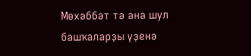Мөхәббәт тә ана шул башҡаларҙы үҙенә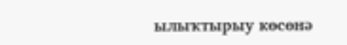ылыҡтырыу көсөнә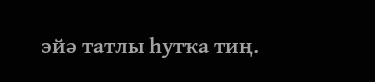эйә татлы һутҡа тиң.